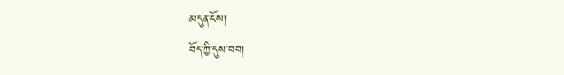མདུན་ངོས།
བོད་ཀྱི་དུས་བབ།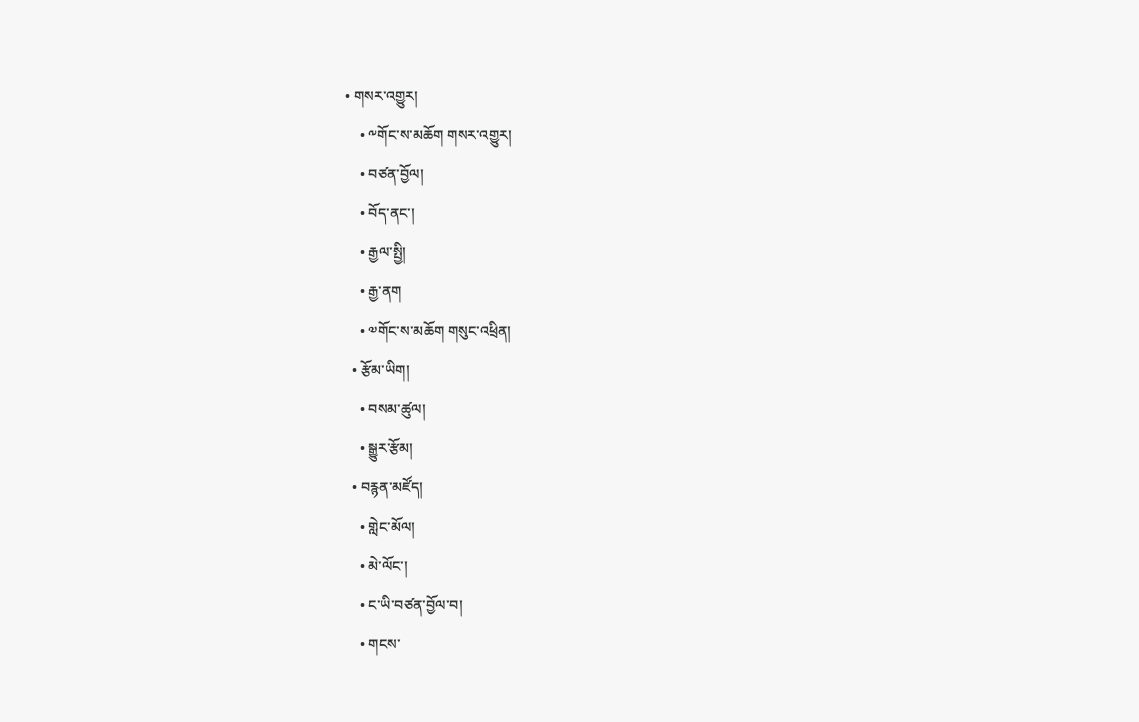• གསར་འགྱུར།
    • ༸གོང་ས་མཆོག གསར་འགྱུར།
    • བཙན་བྱོལ།
    • བོད་ནང་།
    • རྒྱལ་སྤྱི།
    • རྒྱ་ནག
    • ༧གོང་ས་མཆོག གསུང་འཕྲིན།
  • རྩོམ་ཡིག།
    • བསམ་ཚུལ།
    • སྒྱུར་རྩོམ།
  • བརྙན་མཛོད།
    • གླེང་མོལ།
    • མེ་ལོང་།
    • ང་ཡི་བཙན་བྱོལ་བ།
    • གངས་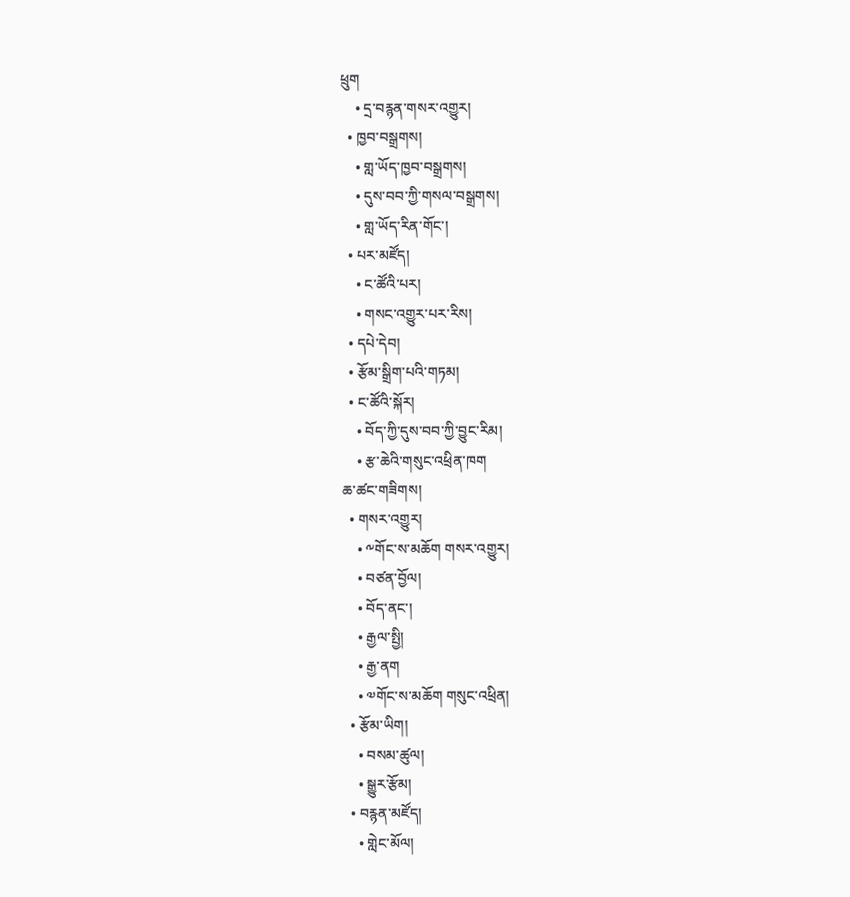ཕྲུག
    • དྲ་བརྙན་གསར་འགྱུར།
  • ཁྱབ་བསྒྲགས།
    • གླ་ཡོད་ཁྱབ་བསྒྲགས།
    • དུས་བབ་ཀྱི་གསལ་བསྒྲགས།
    • གླ་ཡོད་རིན་གོང་།
  • པར་མཛོད།
    • ང་ཚོའི་པར།
    • གསང་འགྱུར་པར་རིས།
  • དཔེ་དེབ།
  • རྩོམ་སྒྲིག་པའི་གཏམ།
  • ང་ཚོའི་སྐོར།
    • བོད་ཀྱི་དུས་བབ་ཀྱི་བྱུང་རིམ།
    • རྩ་ཆེའི་གསུང་འཕྲིན་ཁག
ཆ་ཚང་གཟིགས།
  • གསར་འགྱུར།
    • ༸གོང་ས་མཆོག གསར་འགྱུར།
    • བཙན་བྱོལ།
    • བོད་ནང་།
    • རྒྱལ་སྤྱི།
    • རྒྱ་ནག
    • ༧གོང་ས་མཆོག གསུང་འཕྲིན།
  • རྩོམ་ཡིག།
    • བསམ་ཚུལ།
    • སྒྱུར་རྩོམ།
  • བརྙན་མཛོད།
    • གླེང་མོལ།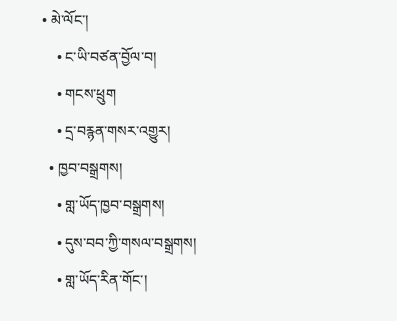• མེ་ལོང་།
    • ང་ཡི་བཙན་བྱོལ་བ།
    • གངས་ཕྲུག
    • དྲ་བརྙན་གསར་འགྱུར།
  • ཁྱབ་བསྒྲགས།
    • གླ་ཡོད་ཁྱབ་བསྒྲགས།
    • དུས་བབ་ཀྱི་གསལ་བསྒྲགས།
    • གླ་ཡོད་རིན་གོང་།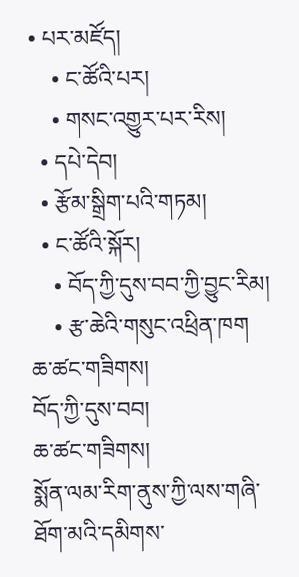• པར་མཛོད།
    • ང་ཚོའི་པར།
    • གསང་འགྱུར་པར་རིས།
  • དཔེ་དེབ།
  • རྩོམ་སྒྲིག་པའི་གཏམ།
  • ང་ཚོའི་སྐོར།
    • བོད་ཀྱི་དུས་བབ་ཀྱི་བྱུང་རིམ།
    • རྩ་ཆེའི་གསུང་འཕྲིན་ཁག
ཆ་ཚང་གཟིགས།
བོད་ཀྱི་དུས་བབ།
ཆ་ཚང་གཟིགས།
སྨོན་ལམ་རིག་ནུས་ཀྱི་ལས་གཞི་ཐོག་མའི་དམིགས་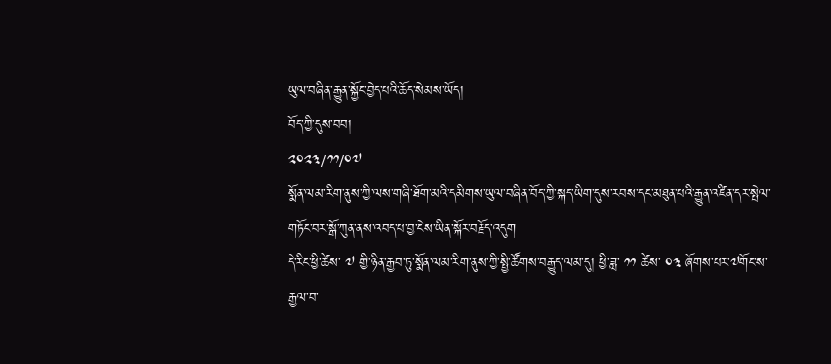ཡུལ་བཞིན་རྒྱུན་སྐྱོང་བྱེད་པའི་ཆོད་སེམས་ཡོད།
བོད་ཀྱི་དུས་བབ།
༢༠༢༣/༡༡/༠༧
སྨོན་ལམ་རིག་ནུས་ཀྱི་ལས་གཞི་ཐོག་མའི་དམིགས་ཡུལ་བཞིན་བོད་ཀྱི་སྐད་ཡིག་དུས་རབས་དང་མཐུན་པའི་རྒྱུན་འཛིན་དར་སྤེལ་གཏོང་བར་སྒོ་ཀུན་ནས་འབད་པ་བྱ་ངེས་ཡིན་སྐོར་བརྗོད་འདུག
དེ་རིང་ཕྱི་ཚེས་ ༧ གྱི་ཉིན་རྒྱབ་ཏུ་སྨོན་ལམ་རིག་ནུས་ཀྱི་སྤྱི་ཚོགས་བརྒྱུད་ལམ་དུ། ཕྱི་ཟླ་ ༡༡ ཚེས་ ༠༣ ཞོགས་པར་༧གོང་ས་རྒྱལ་བ་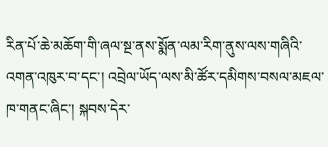རིན་པོ་ཆེ་མཆོག་གི་ཞལ་སྔ་ནས་སྨོན་ལམ་རིག་ནུས་ལས་གཞིའི་འགན་འཁུར་བ་དང་། འབྲེལ་ཡོད་ལས་མི་ཚོར་དམིགས་བསལ་མཇལ་ཁ་གནང་ཞིང་། སྐབས་དེར་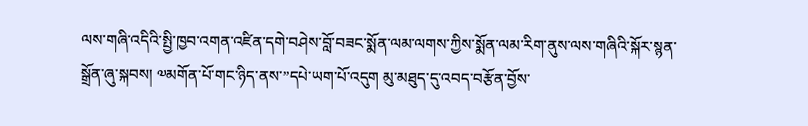ལས་གཞི་འདིའི་སྤྱི་ཁྱབ་འགན་འཛིན་དགེ་བཤེས་བློ་བཟང་སྨོན་ལམ་ལགས་ཀྱིས་སྨོན་ལམ་རིག་ནུས་ལས་གཞིའི་སྐོར་སྙན་སྒྲོན་ཞུ་སྐབས། ༧མགོན་པོ་གང་ཉིད་ནས་”དཔེ་ཡག་པོ་འདུག མུ་མཐུད་དུ་འབད་བརྩོན་བྱོས་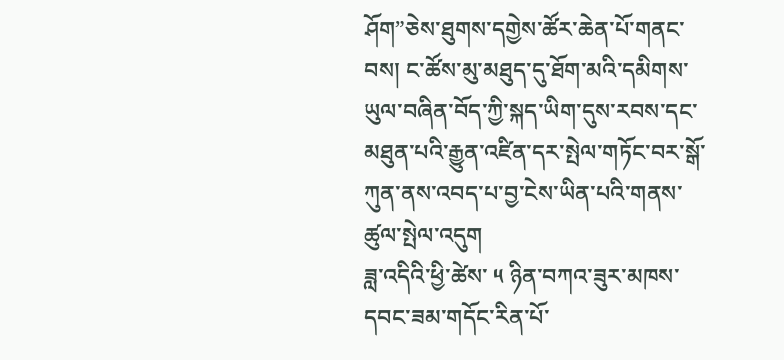ཤོག”ཅེས་ཐུགས་དགྱེས་ཚོར་ཆེན་པོ་གནང་བས། ང་ཚོས་མུ་མཐུད་དུ་ཐོག་མའི་དམིགས་ཡུལ་བཞིན་བོད་ཀྱི་སྐད་ཡིག་དུས་རབས་དང་མཐུན་པའི་རྒྱུན་འཛིན་དར་སྤེལ་གཏོང་བར་སྒོ་ཀུན་ནས་འབད་པ་བྱ་ངེས་ཡིན་པའི་གནས་ཚུལ་སྤེལ་འདུག
ཟླ་འདིའི་ཕྱི་ཚེས་ ༥ ཉིན་བཀའ་ཟུར་མཁས་དབང་ཟམ་གདོང་རིན་པོ་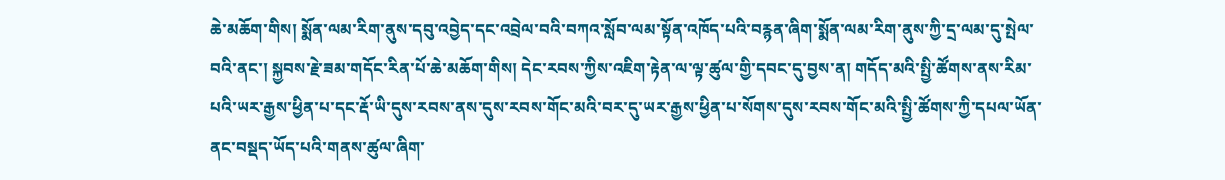ཆེ་མཆོག་གིས། སྨོན་ལམ་རིག་ནུས་དབུ་འབྱེད་དང་འབྲེལ་བའི་བཀའ་སློབ་ལམ་སྟོན་འཁོད་པའི་བརྙན་ཞིག་སྨོན་ལམ་རིག་ནུས་ཀྱི་དྲ་ལམ་དུ་སྤེལ་བའི་ནང་། སྐྱབས་རྗེ་ཟམ་གདོང་རིན་པོ་ཆེ་མཆོག་གིས། དེང་རབས་ཀྱིས་འཇིག་རྟེན་ལ་ལྟ་ཚུལ་གྱི་དབང་དུ་བྱས་ན། གདོད་མའི་སྤྱི་ཚོགས་ནས་རིམ་པའི་ཡར་རྒྱས་ཕྱིན་པ་དང་རྡོ་ཡི་དུས་རབས་ནས་དུས་རབས་གོང་མའི་བར་དུ་ཡར་རྒྱས་ཕྱིན་པ་སོགས་དུས་རབས་གོང་མའི་སྤྱི་ཚོགས་ཀྱི་དཔལ་ཡོན་ནང་བསྡད་ཡོད་པའི་གནས་ཚུལ་ཞིག་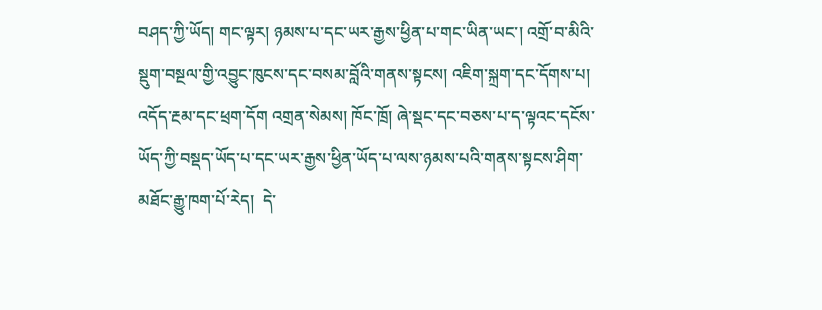བཤད་ཀྱི་ཡོད། གང་ལྟར། ཉམས་པ་དང་ཡར་རྒྱས་ཕྱིན་པ་གང་ཡིན་ཡང་། འགྲོ་བ་མིའི་སྡུག་བསྔལ་གྱི་འབྱུང་ཁུངས་དང་བསམ་བློའི་གནས་སྟངས། འཇིག་སྐྲག་དང་དོགས་པ། འདོད་རྔམ་དང་ཕྲག་དོག འགྲན་སེམས། ཁོང་ཁྲོ། ཞེ་སྡང་དང་བཅས་པ་ད་ལྟའང་དངོས་ཡོད་ཀྱི་བསྡད་ཡོད་པ་དང་ཡར་རྒྱས་ཕྱིན་ཡོད་པ་ལས་ཉམས་པའི་གནས་སྟངས་ཤིག་མཐོང་རྒྱུ་ཁག་པོ་རེད།  དེ་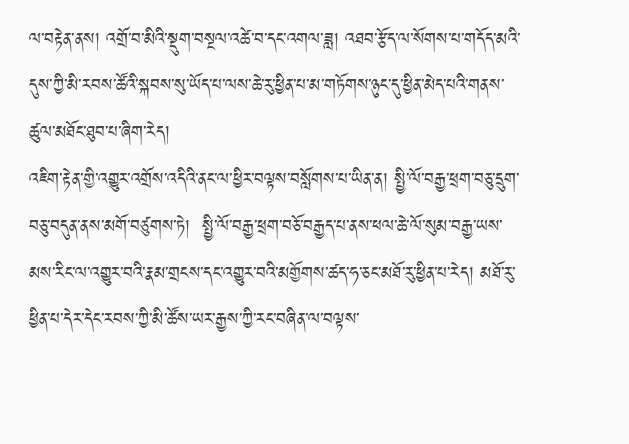ལ་བརྟེན་ནས། འགྲོ་བ་མིའི་སྡུག་བསྔལ་འཚེ་བ་དང་འགལ་ཟླ། འཐབ་རྩོད་ལ་སོགས་པ་གདོད་མའི་དུས་ཀྱི་མི་རབས་ཚོའི་སྐབས་སུ་ཡོད་པ་ལས་ཆེ་རུ་ཕྱིན་པ་མ་གཏོགས་ཉུང་དུ་ཕྱིན་མེད་པའི་གནས་ཚུལ་མཐོང་ཐུབ་པ་ཞིག་རེད།
འཇིག་རྟེན་གྱི་འགྱུར་འགྲོས་འདིའི་ནང་ལ་ཕྱིར་བལྟས་བསློགས་པ་ཡིན་ན། སྤྱི་ལོ་བརྒྱ་ཕྲག་བཅུ་དྲུག་བཅུ་བདུན་ནས་མགོ་བཙུགས་ཏེ།  སྤྱི་ལོ་བརྒྱ་ཕྲག་བཅོ་བརྒྱད་པ་ནས་ཕལ་ཆེ་ལོ་སུམ་བརྒྱ་ཡས་མས་རིང་ལ་འགྱུར་བའི་རྣམ་གྲངས་དང་འགྱུར་བའི་མགྱོགས་ཚད་ཧ་ཅང་མཐོ་རུ་ཕྱིན་པ་རེད། མཐོ་རུ་ཕྱིན་པ་དེར་དེང་རབས་ཀྱི་མི་ཚོས་ཡར་རྒྱས་ཀྱི་རང་བཞིན་ལ་བལྟས་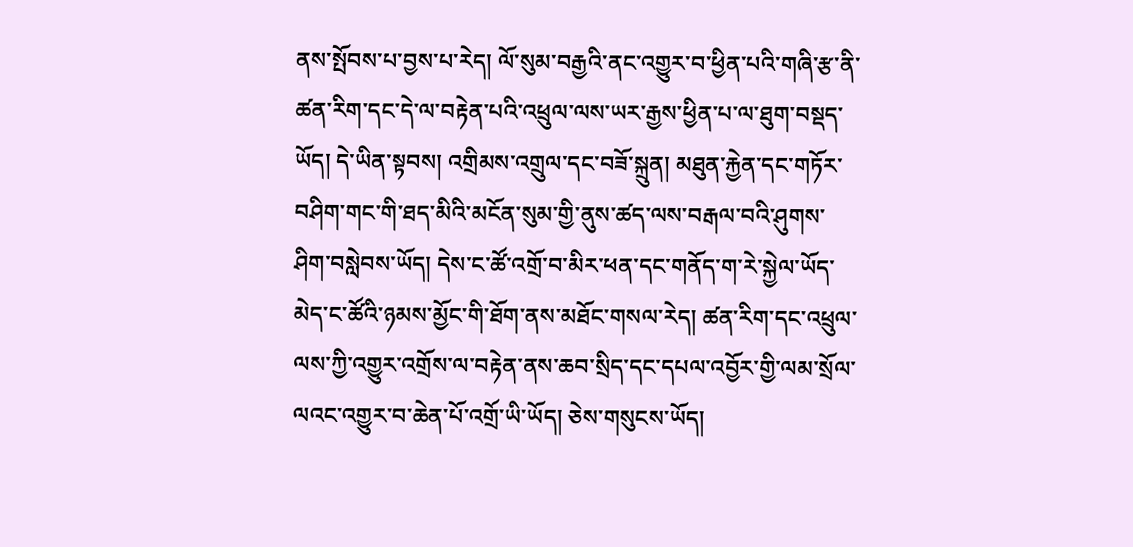ནས་སྤོབས་པ་བྱས་པ་རེད། ལོ་སུམ་བརྒྱའི་ནང་འགྱུར་བ་ཕྱིན་པའི་གཞི་རྩ་ནི་ཚན་རིག་དང་དེ་ལ་བརྟེན་པའི་འཕྲུལ་ལས་ཡར་རྒྱས་ཕྱིན་པ་ལ་ཐུག་བསྡད་ཡོད། དེ་ཡིན་སྟབས། འགྲིམས་འགྲུལ་དང་བཟོ་སྐྲུན། མཐུན་རྐྱེན་དང་གཏོར་བཤིག་གང་གི་ཐད་མིའི་མངོན་སུམ་གྱི་ནུས་ཚད་ལས་བརྒལ་བའི་ཤུགས་ཤིག་བསླེབས་ཡོད། དེས་ང་ཚོ་འགྲོ་བ་མིར་ཕན་དང་གནོད་ག་རེ་སྐྱེལ་ཡོད་མེད་ང་ཚོའི་ཉམས་མྱོང་གི་ཐོག་ནས་མཐོང་གསལ་རེད། ཚན་རིག་དང་འཕྲུལ་ལས་ཀྱི་འགྱུར་འགྲོས་ལ་བརྟེན་ནས་ཆབ་སྲིད་དང་དཔལ་འབྱོར་གྱི་ལམ་སྲོལ་ལའང་འགྱུར་བ་ཆེན་པོ་འགྲོ་ཡི་ཡོད། ཅེས་གསུངས་ཡོད།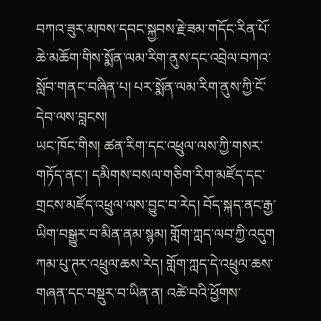བཀའ་ཟུར་མཁས་དབང་སྐྱབས་རྗེ་ཟམ་གདོང་རིན་པོ་ཆེ་མཆོག་གིས་སྨོན་ལམ་རིག་ནུས་དང་འབྲེལ་བཀའ་སློབ་གནང་བཞིན་པ། པར་སྨོན་ལམ་རིག་ནུས་ཀྱི་ངོ་དེབ་ལས་བླངས།
ཡང་ཁོང་གིས། ཚན་རིག་དང་འཕྲུལ་ལས་ཀྱི་གསར་གཏོད་ནང་། དམིགས་བསལ་གཅིག་རིག་མཛོད་དང་གྲངས་མཛོད་འཕྲུལ་ལས་བྱུང་བ་རེད། བོད་སྐད་ནང་རྒྱ་ཡིག་བསྒྱུར་བ་མིན་ནམ་སྙམ། གློག་ཀླད་ལབ་ཀྱི་འདུག ཀམ་པུ་ཊར་འཕྲུལ་ཆས་རེད། གློག་ཀླད་དེ་འཕྲུལ་ཆས་གཞན་དང་བསྡུར་བ་ཡིན་ན། འཚེ་བའི་ཕྱོགས་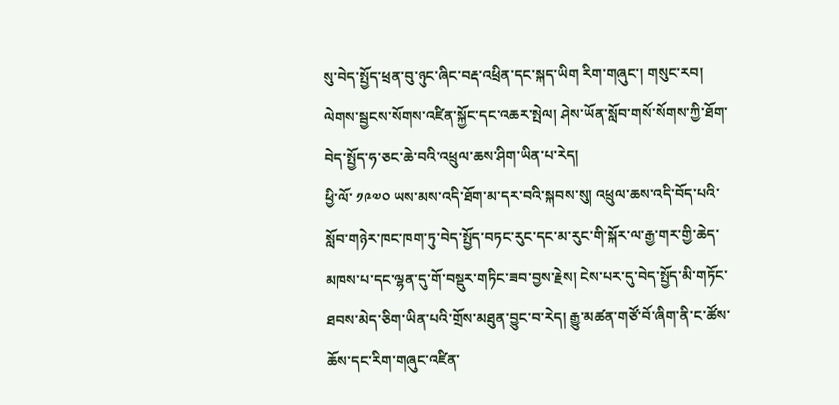སུ་བེད་སྤྱོད་ཕྲན་བུ་ཉུང་ཞིང་བརྡ་འཕྲིན་དང་སྐད་ཡིག རིག་གཞུང་། གསུང་རབ། ལེགས་སྦྱངས་སོགས་འཛིན་སྐྱོང་དང་འཆར་སྤེལ། ཤེས་ཡོན་སློབ་གསོ་སོགས་ཀྱི་ཐོག་བེད་སྤྱོད་ཧ་ཅང་ཆེ་བའི་འཕྲུལ་ཆས་ཤིག་ཡིན་པ་རེད།
ཕྱི་ལོ་ ༡༩༧༠ ཡས་མས་འདི་ཐོག་མ་དར་བའི་སྐབས་སུ། འཕྲུལ་ཆས་འདི་བོད་པའི་སློབ་གཉེར་ཁང་ཁག་ཏུ་བེད་སྤྱོད་བཏང་རུང་དང་མ་རུང་གི་སྐོར་ལ་རྒྱ་གར་གྱི་ཆེད་མཁས་པ་དང་ལྷན་དུ་གོ་བསྡུར་གཏིང་ཟབ་བྱས་རྗེས། ངེས་པར་དུ་བེད་སྤྱོད་མི་གཏོང་ཐབས་མེད་ཅིག་ཡིན་པའི་གྲོས་མཐུན་བྱུང་བ་རེད། རྒྱུ་མཚན་གཙོ་བོ་ཞིག་ནི་ང་ཚོས་ཆོས་དང་རིག་གཞུང་འཛིན་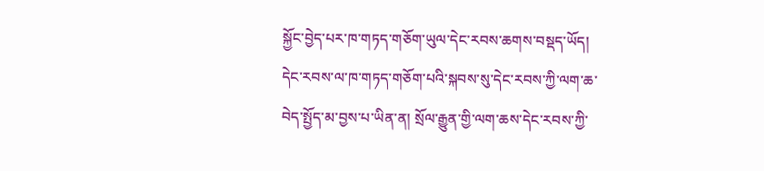སྐྱོང་བྱེད་པར་ཁ་གཏད་གཅོག་ཡུལ་དེང་རབས་ཆགས་བསྡད་ཡོད། དེང་རབས་ལ་ཁ་གཏད་གཅོག་པའི་སྐབས་སུ་དེང་རབས་ཀྱི་ལག་ཆ་བེད་སྤྱོད་མ་བྱས་པ་ཡིན་ན། སྲོལ་རྒྱུན་གྱི་ལག་ཆས་དེང་རབས་ཀྱི་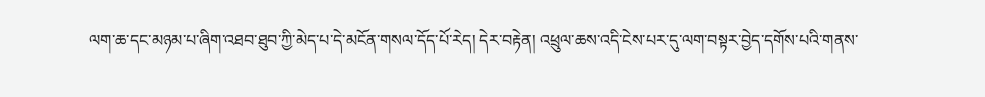ལག་ཆ་དང་མཉམ་པ་ཞིག་འཐབ་ཐུབ་ཀྱི་མེད་པ་དེ་མངོན་གསལ་དོད་པོ་རེད། དེར་བརྟེན། འཕྲུལ་ཆས་འདི་ངེས་པར་དུ་ལག་བསྟར་བྱེད་དགོས་པའི་གནས་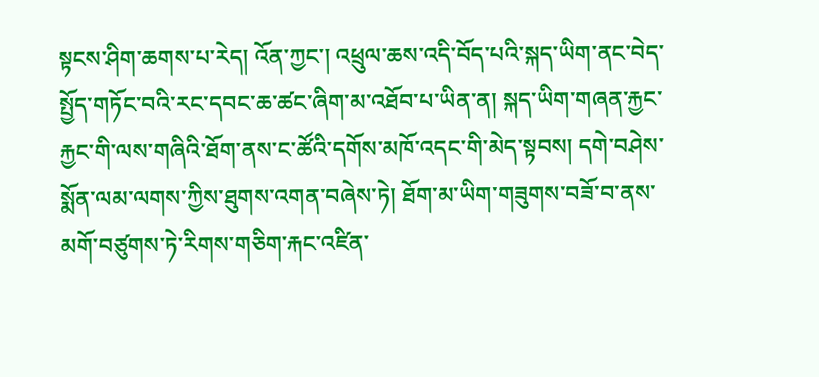སྟངས་ཤིག་ཆགས་པ་རེད། འོན་ཀྱང་། འཕྲུལ་ཆས་འདི་བོད་པའི་སྐད་ཡིག་ནང་བེད་སྤྱོད་གཏོང་བའི་རང་དབང་ཆ་ཚང་ཞིག་མ་འཐོབ་པ་ཡིན་ན། སྐད་ཡིག་གཞན་རྐྱང་རྐྱང་གི་ལས་གཞིའི་ཐོག་ནས་ང་ཚོའི་དགོས་མཁོ་འདང་གི་མེད་སྟབས། དགེ་བཤེས་སྨོན་ལམ་ལགས་ཀྱིས་ཐུགས་འགན་བཞེས་ཏེ། ཐོག་མ་ཡིག་གཟུགས་བཟོ་བ་ནས་མགོ་བཙུགས་ཏེ་རིགས་གཅིག་རྐང་འཛིན་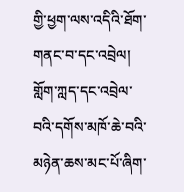གྱི་ཕྱག་ལས་འདིའི་ཐོག་གནང་བ་དང་འབྲེལ། གློག་ཀླད་དང་འབྲེལ་བའི་དགོས་མཁོ་ཆེ་བའི་མཉེན་ཆས་མང་པོ་ཞིག་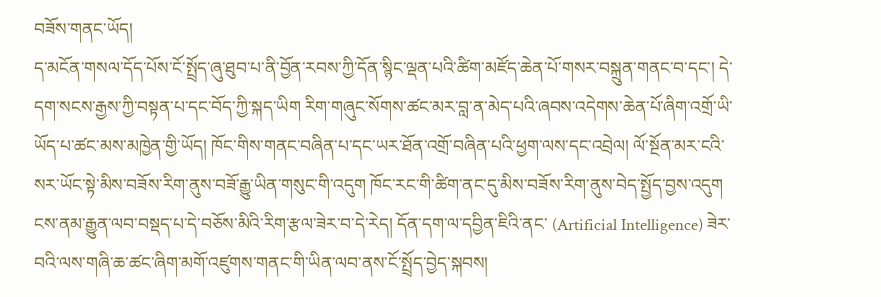བཟོས་གནང་ཡོད།
ད་མངོན་གསལ་དོད་པོས་ངོ་སྤྲོད་ཞུ་ཐུབ་པ་ནི་བྱོན་རབས་ཀྱི་དོན་སྙིང་ལྡན་པའི་ཚིག་མཛོད་ཆེན་པོ་གསར་བསྐྲུན་གནང་བ་དང་། དེ་དག་སངས་རྒྱས་ཀྱི་བསྟན་པ་དང་བོད་ཀྱི་སྐད་ཡིག རིག་གཞུང་སོགས་ཚང་མར་བླ་ན་མེད་པའི་ཞབས་འདེགས་ཆེན་པོ་ཞིག་འགྲོ་ཡི་ཡོད་པ་ཚང་མས་མཁྱེན་གྱི་ཡོད། ཁོང་གིས་གནང་བཞིན་པ་དང་ཡར་ཐོན་འགྲོ་བཞིན་པའི་ཕྱག་ལས་དང་འབྲེལ། ལོ་སྔོན་མར་ངའི་སར་ཡོང་སྟེ་མིས་བཟོས་རིག་ནུས་བཟོ་རྒྱུ་ཡིན་གསུང་གི་འདུག ཁོང་རང་གི་ཚིག་ནང་དུ་མིས་བཟོས་རིག་ནུས་བེད་སྤྱོད་བྱས་འདུག ངས་ནམ་རྒྱུན་ལབ་བསྡད་པ་དེ་བཅོས་མིའི་རིག་རྩལ་ཟེར་བ་དེ་རེད། དོན་དག་ལ་དབྱིན་ཇིའི་ནང་ (Artificial Intelligence) ཟེར་བའི་ལས་གཞི་ཆ་ཚང་ཞིག་མགོ་འཛུགས་གནང་གི་ཡིན་ལབ་ནས་ངོ་སྤྲོད་བྱེད་སྐབས།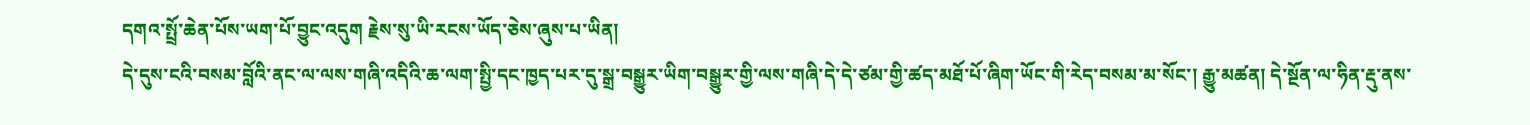དགའ་སྤྲོ་ཆེན་པོས་ཡག་པོ་བྱུང་འདུག རྗེས་སུ་ཡི་རངས་ཡོད་ཅེས་ཞུས་པ་ཡིན།
དེ་དུས་ངའི་བསམ་བློའི་ནང་ལ་ལས་གཞི་འདིའི་ཆ་ལག་སྤྱི་དང་ཁྱད་པར་དུ་སྒྲ་བསྒྱུར་ཡིག་བསྒྱུར་གྱི་ལས་གཞི་དེ་དེ་ཙམ་གྱི་ཚད་མཐོ་པོ་ཞིག་ཡོང་གི་རེད་བསམ་མ་སོང་། རྒྱུ་མཚན། དེ་སྔོན་ལ་ཧིན་རྡུ་ནས་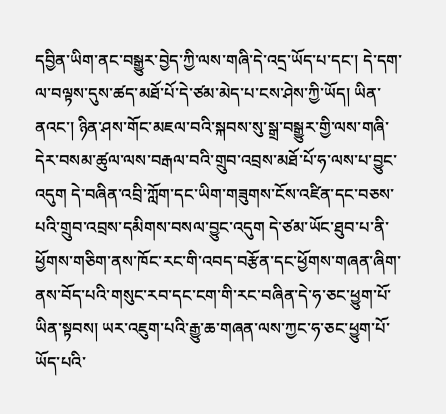དབྱིན་ཡིག་ནང་བསྒྱུར་བྱེད་ཀྱི་ལས་གཞི་དེ་འདྲ་ཡོད་པ་དང་། དེ་དག་ལ་བལྟས་དུས་ཚད་མཐོ་པོ་དེ་ཙམ་མེད་པ་ངས་ཤེས་ཀྱི་ཡོད། ཡིན་ནའང་། ཉིན་ཤས་གོང་མཇལ་བའི་སྐབས་སུ་སྒྲ་བསྒྱུར་གྱི་ལས་གཞི་དེར་བསམ་ཚུལ་ལས་བརྒལ་བའི་གྲུབ་འབྲས་མཐོ་པོ་ཧ་ལས་པ་བྱུང་འདུག དེ་བཞིན་འབྲི་ཀློག་དང་ཡིག་གཟུགས་ངོས་འཛིན་དང་བཅས་པའི་གྲུབ་འབྲས་དམིགས་བསལ་བྱུང་འདུག དེ་ཙམ་ཡོང་ཐུབ་པ་ནི་ཕྱོགས་གཅིག་ནས་ཁོང་རང་གི་འབད་བརྩོན་དང་ཕྱོགས་གཞན་ཞིག་ནས་བོད་པའི་གསུང་རབ་དང་ངག་གི་རང་བཞིན་དེ་ཧ་ཅང་ཕྱུག་པོ་ཡིན་སྟབས། ཡར་འཇུག་པའི་རྒྱུ་ཆ་གཞན་ལས་ཀྱང་ཧ་ཅང་ཕྱུག་པོ་ཡོད་པའི་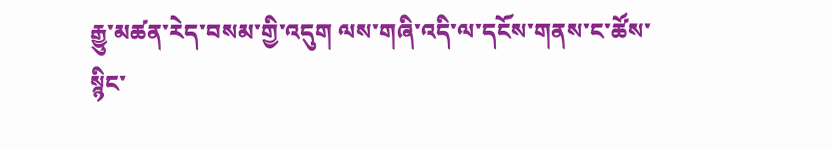རྒྱུ་མཚན་རེད་བསམ་གྱི་འདུག ལས་གཞི་འདི་ལ་དངོས་གནས་ང་ཚོས་སྙིང་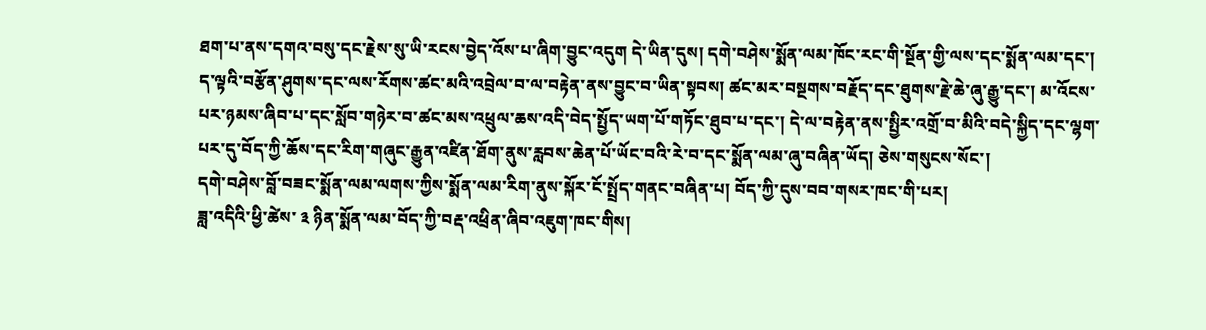ཐག་པ་ནས་དགའ་བསུ་དང་རྗེས་སུ་ཡི་རངས་བྱེད་འོས་པ་ཞིག་བྱུང་འདུག དེ་ཡིན་དུས། དགེ་བཤེས་སྨོན་ལམ་ཁོང་རང་གི་སྔོན་གྱི་ལས་དང་སྨོན་ལམ་དང་། ད་ལྟའི་བརྩོན་ཤུགས་དང་ལས་རོགས་ཚང་མའི་འབྲེལ་བ་ལ་བརྟེན་ནས་བྱུང་བ་ཡིན་སྟབས། ཚང་མར་བསྔགས་བརྗོད་དང་ཐུགས་རྗེ་ཆེ་ཞུ་རྒྱུ་དང་། མ་འོངས་པར་ཉམས་ཞིབ་པ་དང་སློབ་གཉེར་བ་ཚང་མས་འཕྲུལ་ཆས་འདི་བེད་སྤྱོད་ཡག་པོ་གཏོང་ཐུབ་པ་དང་། དེ་ལ་བརྟེན་ནས་སྤྱིར་འགྲོ་བ་མིའི་བདེ་སྐྱིད་དང་ལྷག་པར་དུ་བོད་ཀྱི་ཆོས་དང་རིག་གཞུང་རྒྱུན་འཛིན་ཐོག་ནུས་རླབས་ཆེན་པོ་ཡོང་བའི་རེ་བ་དང་སྨོན་ལམ་ཞུ་བཞིན་ཡོད། ཅེས་གསུངས་སོང་།
དགེ་བཤེས་བློ་བཟང་སྨོན་ལམ་ལགས་ཀྱིས་སྨོན་ལམ་རིག་ནུས་སྐོར་ངོ་སྤྲོད་གནང་བཞིན་པ། བོད་ཀྱི་དུས་བབ་གསར་ཁང་གི་པར།
ཟླ་འདིའི་ཕྱི་ཚེས་ ༣ ཉིན་སྨོན་ལམ་བོད་ཀྱི་བརྡ་འཕྲིན་ཞིབ་འཇུག་ཁང་གིས།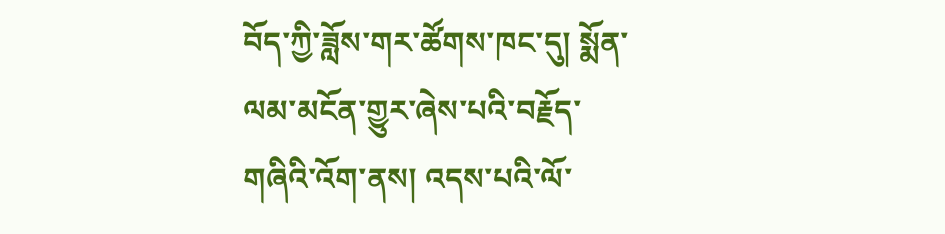བོད་ཀྱི་ཟློས་གར་ཚོགས་ཁང་དུ། སྨོན་ལམ་མངོན་གྱུར་ཞེས་པའི་བརྗོད་གཞིའི་འོག་ནས། འདས་པའི་ལོ་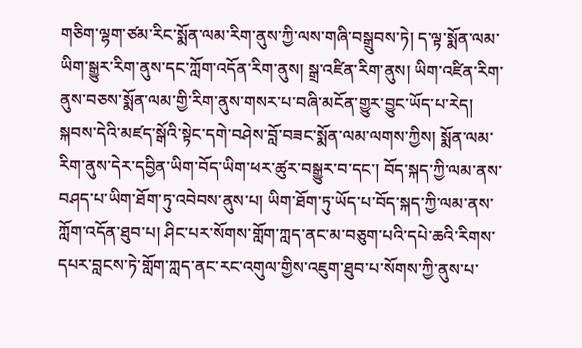གཅིག་ལྷག་ཙམ་རིང་སྨོན་ལམ་རིག་ནུས་ཀྱི་ལས་གཞི་བསྒྲུབས་ཏེ། ད་ལྟ་སྨོན་ལམ་ཡིག་སྒྱུར་རིག་ནུས་དང་ཀློག་འདོན་རིག་ནུས། སྒྲ་འཛིན་རིག་ནུས། ཡིག་འཛིན་རིག་ནུས་བཅས་སྨོན་ལམ་གྱི་རིག་ནུས་གསར་པ་བཞི་མངོན་གྱུར་བྱུང་ཡོད་པ་རེད།
སྐབས་དེའི་མཛད་སྒོའི་སྟེང་དགེ་བཤེས་བློ་བཟང་སྨོན་ལམ་ལགས་ཀྱིས། སྨོན་ལམ་རིག་ནུས་དེར་དབྱིན་ཡིག་བོད་ཡིག་ཕར་ཚུར་བསྒྱུར་བ་དང་། བོད་སྐད་ཀྱི་ལམ་ནས་བཤད་པ་ཡིག་ཐོག་ཏུ་འབེབས་ནུས་པ། ཡིག་ཐོག་ཏུ་ཡོད་པ་བོད་སྐད་ཀྱི་ལམ་ནས་ཀློག་འདོན་ཐུབ་པ། ཤིང་པར་སོགས་གློག་ཀླད་ནང་མ་བཅུག་པའི་དཔེ་ཆའི་རིགས་དཔར་བླངས་ཏེ་གློག་ཀླད་ནང་རང་འགུལ་གྱིས་འཇུག་ཐུབ་པ་སོགས་ཀྱི་ནུས་པ་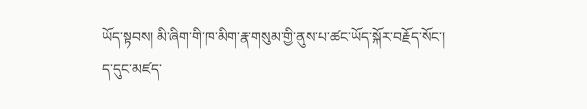ཡོད་སྟབས། མི་ཞིག་གི་ཁ་མིག་རྣ་གསུམ་གྱི་ནུས་པ་ཚང་ཡོད་སྐོར་བརྗོད་སོང་།
ད་དུང་མཛད་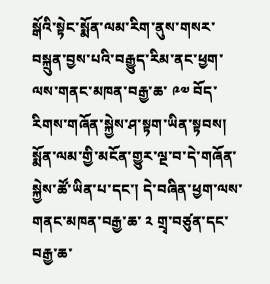སྒོའི་སྟེང་སྨོན་ལམ་རིག་ནུས་གསར་བསྐྲུན་བྱས་པའི་བརྒྱུད་རིམ་ནང་ཕྱག་ལས་གནང་མཁན་བརྒྱ་ཆ་ ༩༧ བོད་རིགས་གཞོན་སྐྱེས་ཤ་སྟག་ཡིན་སྟབས། སྨོན་ལམ་གྱི་མངོན་གྱུར་ལྔ་བ་དེ་གཞོན་སྐྱེས་ཚོ་ཡིན་པ་དང་། དེ་བཞིན་ཕྱག་ལས་གནང་མཁན་བརྒྱ་ཆ་ ༢ གྲྭ་བཙུན་དང་བརྒྱ་ཆ་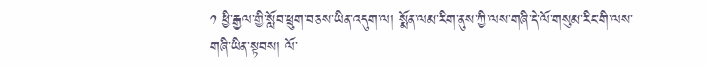༡ ཕྱི་རྒྱལ་གྱི་སློབ་ཕྲུག་བཅས་ཡིན་འདུག་ལ། སྨོན་ལམ་རིག་ནུས་ཀྱི་ལས་གཞི་དེ་ལོ་གསུམ་རིང་གི་ལས་གཞི་ཡིན་སྟབས། ལོ་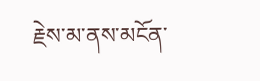རྗེས་མ་ནས་མངོན་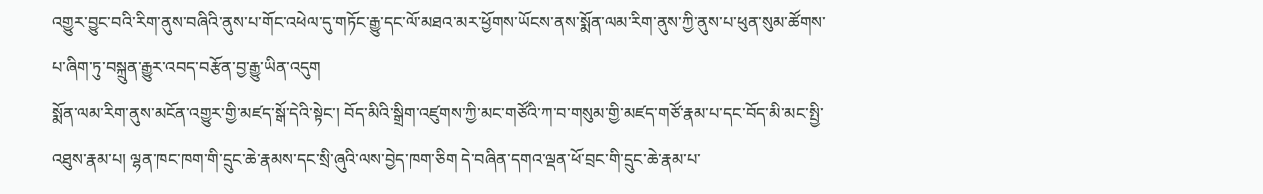འགྱུར་བྱུང་བའི་རིག་ནུས་བཞིའི་ནུས་པ་གོང་འཕེལ་དུ་གཏོང་རྒྱུ་དང་ལོ་མཐའ་མར་ཕྱོགས་ཡོངས་ནས་སྨོན་ལམ་རིག་ནུས་ཀྱི་ནུས་པ་ཕུན་སུམ་ཚོགས་པ་ཞིག་ཏུ་བསྐྲུན་རྒྱུར་འབད་བརྩོན་བྱ་རྒྱུ་ཡིན་འདུག
སྨོན་ལམ་རིག་ནུས་མངོན་འགྱུར་གྱི་མཛད་སྒོ་དེའི་སྟེང་། བོད་མིའི་སྒྲིག་འཛུགས་ཀྱི་མང་གཙོའི་ཀ་བ་གསུམ་གྱི་མཛད་གཙོ་རྣམ་པ་དང་བོད་མི་མང་སྤྱི་འཐུས་རྣམ་པ། ལྷན་ཁང་ཁག་གི་དྲུང་ཆེ་རྣམས་དང་སྲི་ཞུའི་ལས་བྱེད་ཁག་ཅིག དེ་བཞིན་དགའ་ལྡན་ཕོ་བྲང་གི་དྲུང་ཆེ་རྣམ་པ་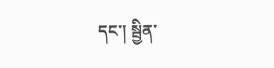དང་། སྦྱིན་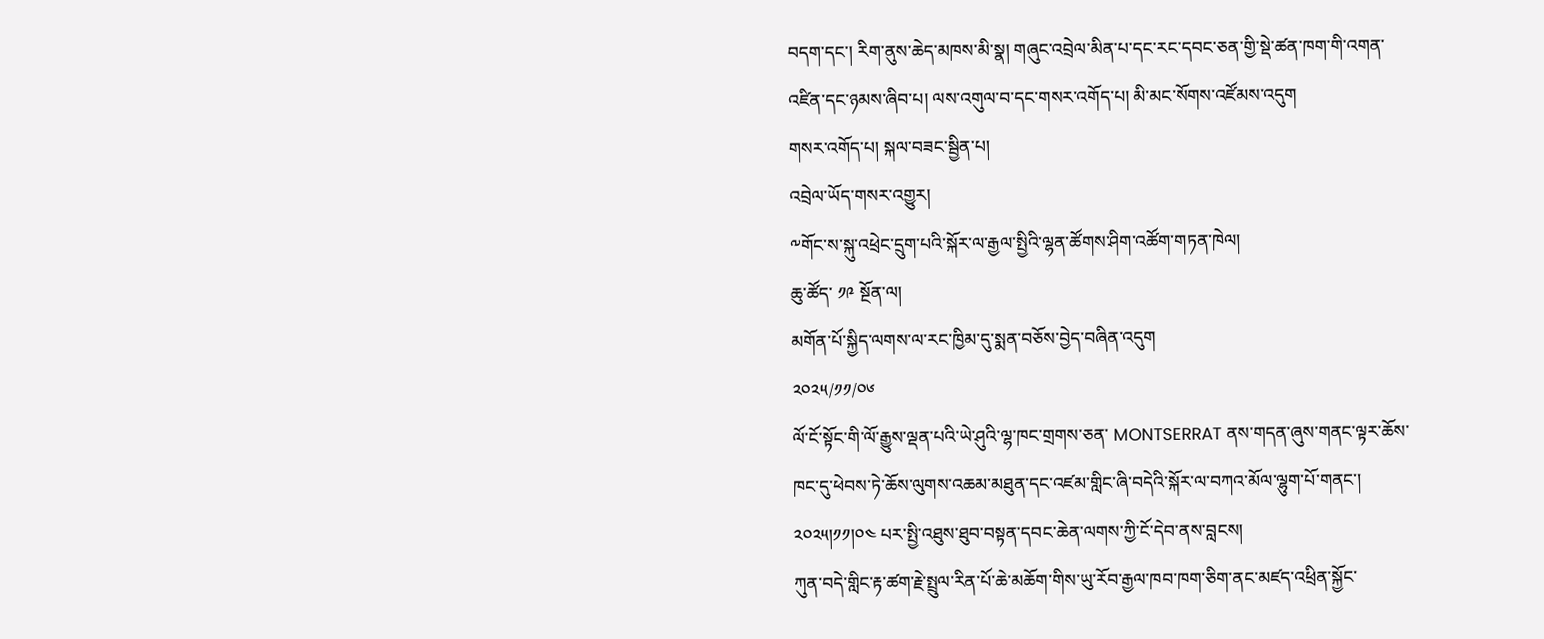བདག་དང་། རིག་ནུས་ཆེད་མཁས་མི་སྣ། གཞུང་འབྲེལ་མིན་པ་དང་རང་དབང་ཅན་གྱི་སྡེ་ཚན་ཁག་གི་འགན་འཛིན་དང་ཉམས་ཞིབ་པ། ལས་འགུལ་བ་དང་གསར་འགོད་པ། མི་མང་སོགས་འཛོམས་འདུག
གསར་འགོད་པ། སྐལ་བཟང་སྦྱིན་པ།
འབྲེལ་ཡོད་གསར་འགྱུར།
༸གོང་ས་སྐུ་འཕྲེང་དྲུག་པའི་སྐོར་ལ་རྒྱལ་སྤྱིའི་ལྷན་ཚོགས་ཤིག་འཚོག་གཏན་ཁེལ།
ཆུ་ཚོད་ ༡༩ སྔོན་ལ།
མགོན་པོ་སྐྱིད་ལགས་ལ་རང་ཁྱིམ་དུ་སྨན་བཅོས་བྱེད་བཞིན་འདུག
༢༠༢༥/༡༡/༠༦
ལོ་ངོ་སྟོང་གི་ལོ་རྒྱུས་ལྡན་པའི་ཡེ་ཤུའི་ལྷ་ཁང་གྲགས་ཅན་ MONTSERRAT ནས་གདན་ཞུས་གནང་ལྟར་ཆོས་ཁང་དུ་ཕེབས་ཏེ་ཆོས་ལུགས་འཆམ་མཐུན་དང་འཛམ་གླིང་ཞི་བདེའི་སྐོར་ལ་བཀའ་མོལ་ལྷུག་པོ་གནང་། ༢༠༢༥།༡༡།༠༤ པར་སྤྱི་འཐུས་ཐུབ་བསྟན་དབང་ཆེན་ལགས་ཀྱི་ངོ་དེབ་ནས་བླངས།
ཀུན་བདེ་གླིང་རྟ་ཚག་རྗེ་སྤྲུལ་རིན་པོ་ཆེ་མཆོག་གིས་ཡུ་རོབ་རྒྱལ་ཁབ་ཁག་ཅིག་ནང་མཛད་འཕྲིན་སྐྱོང་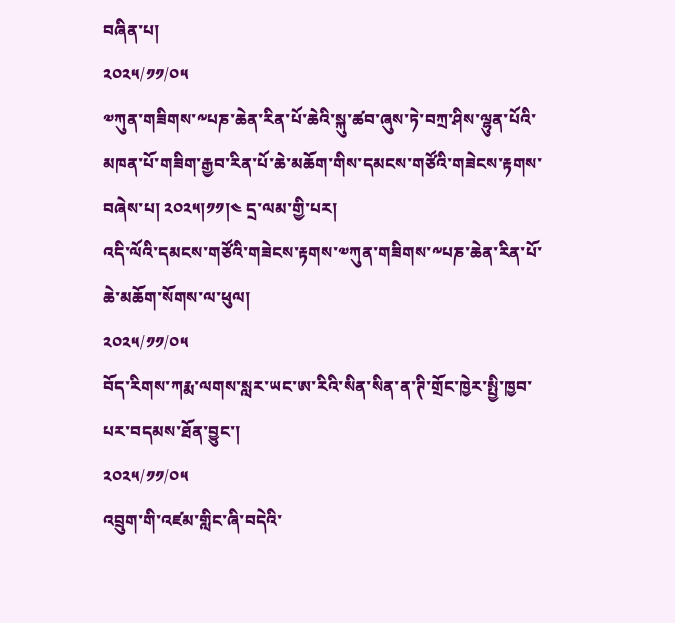བཞིན་པ།
༢༠༢༥/༡༡/༠༥
༧ཀུན་གཟིགས་༸པཎ་ཆེན་རིན་པོ་ཆེའི་སྐུ་ཚབ་ཞུས་ཏེ་བཀྲ་ཤིས་ལྷུན་པོའི་མཁན་པོ་གཟིག་རྒྱབ་རིན་པོ་ཆེ་མཆོག་གིས་དམངས་གཙོའི་གཟེངས་རྟགས་བཞེས་པ། ༢༠༢༥།༡༡།༤ དྲ་ལམ་གྱི་པར།
འདི་ལོའི་དམངས་གཙོའི་གཟེངས་རྟགས་༧ཀུན་གཟིགས་༸པཎ་ཆེན་རིན་པོ་ཆེ་མཆོག་སོགས་ལ་ཕུལ།
༢༠༢༥/༡༡/༠༥
བོད་རིགས་ཀརྨ་ལགས་སླར་ཡང་ཨ་རིའི་སིན་སིན་ན་ཊི་གྲོང་ཁྱེར་སྤྱི་ཁྱབ་པར་བདམས་ཐོན་བྱུང་།
༢༠༢༥/༡༡/༠༥
འབྲུག་གི་འཛམ་གླིང་ཞི་བདེའི་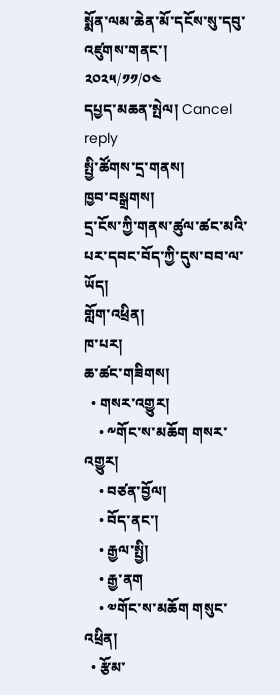སྨོན་ལམ་ཆེན་མོ་དངོས་སུ་དབུ་འཛུགས་གནང་།
༢༠༢༥/༡༡/༠༤
དཔྱད་མཆན་སྤེལ། Cancel reply
སྤྱི་ཚོགས་དྲ་གནས།
ཁྱབ་བསྒྲགས།
དྲ་ངོས་ཀྱི་གནས་ཚུལ་ཚང་མའི་པར་དབང་བོད་ཀྱི་དུས་བབ་ལ་ཡོད།
གློག་འཕྲིན།
ཁ་པར།
ཆ་ཚང་གཟིགས།
  • གསར་འགྱུར།
    • ༸གོང་ས་མཆོག གསར་འགྱུར།
    • བཙན་བྱོལ།
    • བོད་ནང་།
    • རྒྱལ་སྤྱི།
    • རྒྱ་ནག
    • ༧གོང་ས་མཆོག གསུང་འཕྲིན།
  • རྩོམ་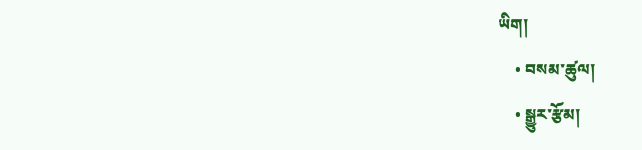ཡིག།
    • བསམ་ཚུལ།
    • སྒྱུར་རྩོམ།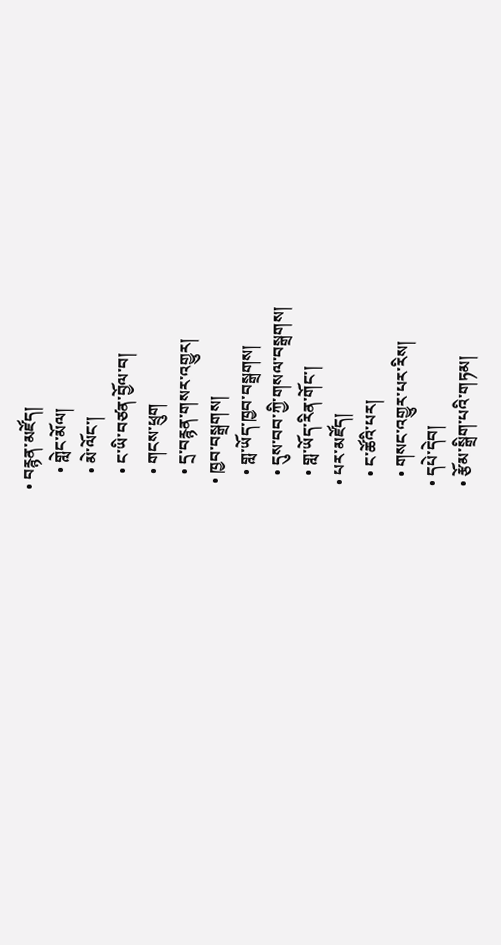• བརྙན་མཛོད།
    • གླེང་མོལ།
    • མེ་ལོང་།
    • ང་ཡི་བཙན་བྱོལ་བ།
    • གངས་ཕྲུག
    • དྲ་བརྙན་གསར་འགྱུར།
  • ཁྱབ་བསྒྲགས།
    • གླ་ཡོད་ཁྱབ་བསྒྲགས།
    • དུས་བབ་ཀྱི་གསལ་བསྒྲགས།
    • གླ་ཡོད་རིན་གོང་།
  • པར་མཛོད།
    • ང་ཚོའི་པར།
    • གསང་འགྱུར་པར་རིས།
  • དཔེ་དེབ།
  • རྩོམ་སྒྲིག་པའི་གཏམ།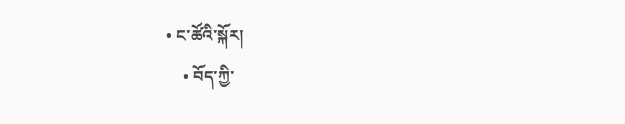• ང་ཚོའི་སྐོར།
    • བོད་ཀྱི་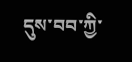དུས་བབ་ཀྱི་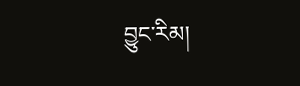བྱུང་རིམ།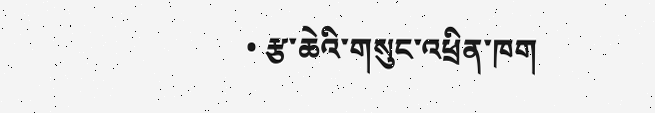• རྩ་ཆེའི་གསུང་འཕྲིན་ཁག